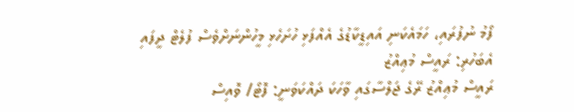ފޯމު ނުފުރައި، ހަމައެކަނި އައިޑީކާޑުގެ އެއްފަޅި ހުށަހެޅި މީހުންނަށްވެސް ފުލެޓް ދީފައި އެބަހުރި: ރައީސް މުޢިއްޒު
ރައީސް މުޢިއްޒު ރޭގެ ޖަލްސާގައި ވާހަކަ ދައްކަވަނީ: ފޮޓޯ/ ވޮއިސް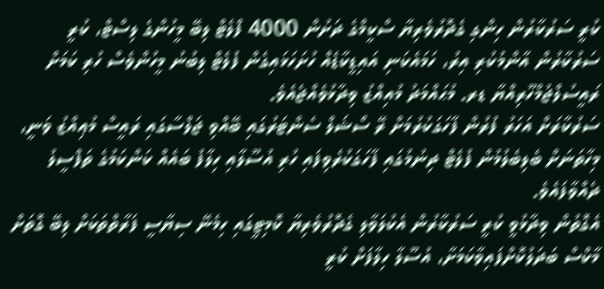ކުރީ ސަރުކާރުން ހިންގި ގެދޮރުވެރިޔާ ސްކީމްގެ ދަށުން 4000 ފްލެޓް ލިބޭ މީހުންގެ ލިސްޓް، ކުރީ ސަރުކާރުން އާންމުކުރި އިރު، ހަމައެކަނި އައިޑީކާޑެއް ހުށަހަޅައިގެން ފުލެޓް ލިބުނު މީހުންވެސް ހުރި ކަމަށް ރައީސުލްޖުމްހޫރިއްޔާ ޑރ. މުޙައްމަދު މުއިއްޒު ވިދާޅުވެއްޖެއެވެ.
ސަރުކާރަށް އަހަރު ފުރުން ފާހަގަކުރުމަށް ރޭ ސޯޝަލް ސެންޓަރުގައި ބޭއްވި ޖަލްސާގައި ރައީސް މުޢިއްޒު ވަނީ، މިހާތަނަށް ބެލިބެލުމުން ފުލެޓް ދިނުމުގައި ފާހަގަކުރެވިފައި ހުރި އުސޫލާއި ހިލާފު ބައެއް ކަންކަމުގެ ތަފްސީލު ދެއްވާފައެވެ.
އެގޮތުން ވިދާޅުވީ ކުރީ ސަރުކާރުން އެކުލަވާލި ގެދޮރުވެރިޔާ ކޮމިޓީގައި ހިމެނޭ ސިޔާސީ ފަރާތްތަކަށް ލިބޭ ގޮތަށް މާކްސް ބަދަލުކޮށްފައިވާކަމަށާ، އުސޫލާ ހިލާފަށް ކުރީ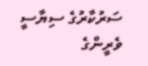ސަރުކާރުގެ ސިޔާސީ ވެރީންގެ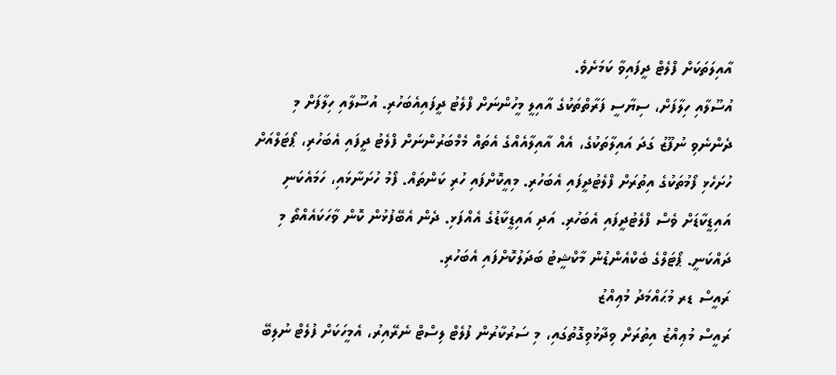އާއިލަތަކަށް ފްލެޓް ދީފައިވާ ކަމަށެވެ.
އުސޫލާއި ހިލާފަށް، ސިޔާސީ ފަރާތްތަކުގެ އާއިލީ މީހުންނަށް ފްލެޓު ދީފައިއެބަހުރި. އުސޫލާއި ހިލާފަށް މި ދެންނެވި ނުފޫޒު ގަދަ އައިލާތަކުގެ، އެއް އާއިލާއެއްގެ އެތައް މެމްބަރުންނަށް ފްލެޓު ދީފައި އެބަހުރި، ޕޯޓަލްއަށް ހުށަހެޅި ފޯމުތަކުގެ އިތުރަށް ފްލެޓުދީފައި އެބަހުރި. މިއީކޮށްފައި ހުރި ކަންތައް. ފޯމު ހުށަނާޅައި، ހަމައެކަނި އައިޑީކާޑަށް ވެސް ފްލެޓުދީފައި އެބަހުރި. އަދި އައިޑީކާޑުގެ އެއްފަޅި. ދެން އެބޭފުޅުން ކޮން ވާހަކައެއްތޯ މި ދައްކަނީ. ޕޯޓަލްގެ ބެކްއެންޑުން މާކްޝީޓު ބަދަލުކޮށްފައި އެބަހުރި.
ރައީސް ޑރ މުޙައްމަދު މުޢިއްޒު
ރައީސް މުޢިއްޒު އިތުރަށް ވިދާޅުވިގޮތުގައި، މި ސަރުކާރުން ފުލެޓް ލިސްޓް ނެރޭއިރު، އެމީހަކަށް ފުލެޓް ނުލިބޭ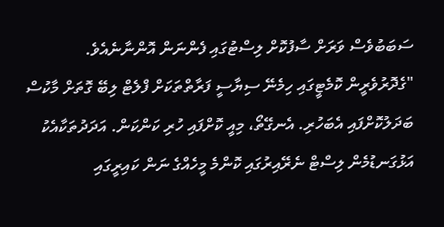ސަބަބުވެސް ވަރަށް ސާފުކޮށް ލިސްޓުގައި ފެންނަން އޮންނާނެއެވެ.
"ގެދޮރުވެރީން ކޮމެޓީގައި ހިމެނޭ ސިޔާސީ ފަރާތްތަކަށް ފްލެޓް ލިބޭ ގޮތަށް މާކުސް ބަދަލުކޮށްފައި އެބަހުރި. އެނގޭތޯ، މިއީ ކޮށްފައި ހުރި ކަންކަން. އަދަދުތަކާއެކު އަޅުގަނޑުމެން ލިސްޓް ނެރޭއިރުގައި ކޮންމެ މީހެއްގެ ނަން ކައިރީގައި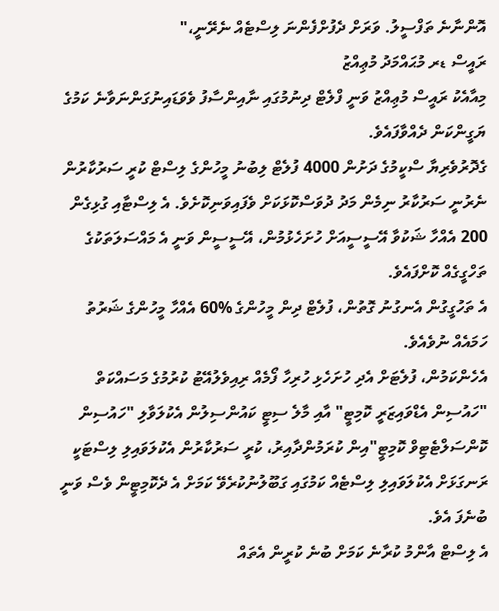އޮންނާނެ ތަފްސީލު. ވަރަށް ދެފުށްފެންނަ ލިސްޓެއް ނެރޭނީ،"
ރައީސް ޑރ މުޙައްމަދު މުޢިއްޒު
މިއާއެކު ރައީސް މުޢިއްޒު ވަނީ ފްލެޓް ދިނުމުގައި ނާއިންސާފު ވެވަޑައިނުގަންނަވާނެ ކަމުގެ ޔަގީންކަން ދެއްވާފައެވެ.
ގެދޮރުވެރިޔާ ސްކީމުގެ ދަށުން 4000 ފުލެޓް ލިބުނު މީހުންގެ ލިސްޓް ކުރީ ސަރުކާރުން ނެރުނީ ސަރުކާރު ނިމެން މަދު ދުވަސްކޮޅަކަށް ވެފައިވަނިކޮށެވެ. އެ ލިސްޓާއި ގުޅިގެން 200 އެއްހާ ޝަކުވާ އޭސީސީއަށް ހުށަހެޅުމުން، އޭސީސީން ވަނީ އެ މައްސަލަތަކުގެ ތަހްގީގެއް ކޮށްފައެވެ.
އެ ތަހުގީގުން އެނގުނު ގޮތުން، ފުލެޓް ދިން މީހުންގެ %60 އެއްހާ މީހުންގެ ޝަރުތު ހަމައެއް ނުވެއެވެ.
އެހެންކަމުން، ފުލެޓަށް އެދި ހުށަހެޅި ހުރިހާ ފޯމެއް ރިއިވެލުއޭޓު ކުރުމުގެ މަސައްކަތް "ހައުސިން އެޑްވައިޒަރީ ކޮމިޓީ" އާއި މާލެ ސިޓީ ކައުންސިލުން އެކުލަވާލި "ހައުސިން ކޮންސަލްޓެޓިވް ކޮމިޓީ"އިން ކުރަމުންދާއިރު، ކުރީ ސަރުކާރުން އެކުލަވައިލި ލިސްޓަކީ ރަނގަޅަށް އެކުލަވައިލި ލިސްޓެއް ކަމުގައި ގަބޫލުނުކުރެވޭ ކަމަށް އެ ދެކޮމިޓީން ވެސް ވަނީ ބުނެފަ އެވެ.
އެ ލިސްޓް އާންމު ކުރާނެ ކަމަށް ބުނެ ކުރީން އެތައް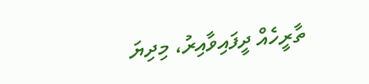ތާރީހެއް ދީފައިވާއިރު، މިދިޔަ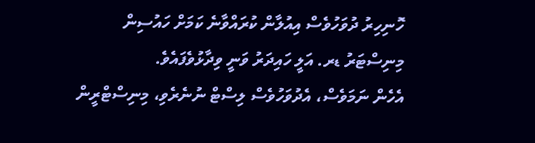ހޮނިހިރު ދުވަހުވެސް އިއުލާން ކުރައްވާނެ ކަމަށް ހައުސިން މިނިސްޓަރު ޑރ. އަލީ ހައިދަރު ވަނީ ވިދާޅުވެފައެވެ.
އެހެން ނަމަވެސް، އެދުވަހުވެސް ލިސްޓް ނުނެރެވި، މިނިސްޓްރީން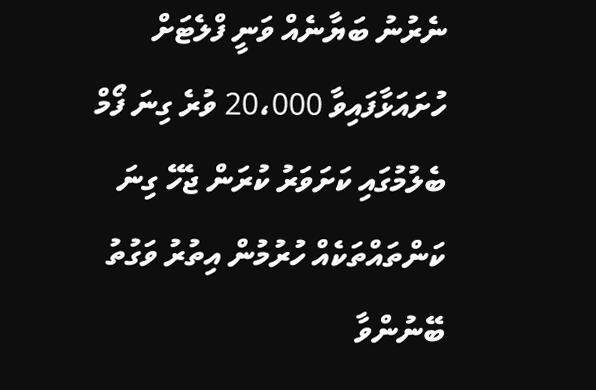ނެރުނު ބަޔާނެއް ވަނީ ފްލެޓަށް ހުށައަޅާފައިވާ 20،000 ވުރެ ގިނަ ފޯމް ބެލުމުގައި ކަށަވަރު ކުރަން ޖެހޭ ގިނަ ކަންތައްތަކެއް ހުރުމުން އިތުރު ވަގުތު ބޭނުންވާ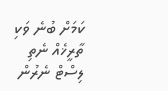ކަމަށް ބުނެ ވަކި ތާރީޚެއް ނެތި ލިސްޓް ނެރުން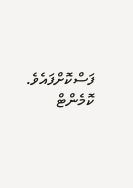ފަސްކޮށްފައެވެ.
ކޮމެންޓް